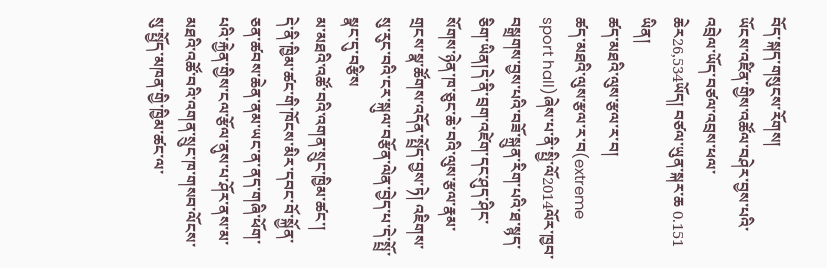བོད་སྐད་གསུངས་རོགས།
ཡོངས་འཛིན་གྱིས་འཚོལ་བཤེར་བྱས་པའི་འབྲེལ་ཡོད་བཙལ་འབྲས་ཕལ་ཆེར26,534ཡོད། བཙལ་ཡུན་སྐར་ཆ 0.151
ཡིན།
ཚད་མཐའི་ལུས་རྩལ་ར་བ།
ཚད་མཐའི་ལུས་རྩལ་ར་བ(extreme sport hall)ཞེས་པ་ནི་སྤྱི་ལོ2014ལོར་ཁྱབ་བསྒྲགས་བྱས་པའི་བཟོ་སྐྲུན་རིག་པའི་ཐ་སྙད་ཅིག་ཡིན།དེ་ནི་བྲག་འཛེག་དང་ཤུད་ཤིང་སོགས་ཉེན་ཁ་ཅུང་ཆེ་བའི་ལུས་རྩལ་རྣམ་གྲངས་སྣ་ཚོགས་འདོན་སྤྲོད་བྱས་ཏེ། འཇིགས་སུ་རུང་བའི་ངར་སྐུལ་བརྩོན་ལེན་བྱེད་པ་དེ་སྤྲོ་སྣང་དུ་བརྩིས
མ་མཐའི་འཚོ་བའི་འགན་སྲུང་ཁྱིམ་ཚང་།
དེ་ནི་ཁྱིམ་ཚང་གི་ཁོངས་མིར་དབང་བོ་སྐྱོན་ཅན་ཚབས་ཆེན་ནམ་ཡང་ན་ནད་གཞི་ཕོག་པའི་རྐྱེན་གྱིས་ངལ་རྩོལ་ནུས་པ་ཤོར་ནས་མ་མཐའི་འཚོ་བའི་འགན་སྲུང་ཁ་གསབ་ལོངས་སུ་སྤྱོད་མཁན་གྱི་ཁྱིམ་ཚང་ལ་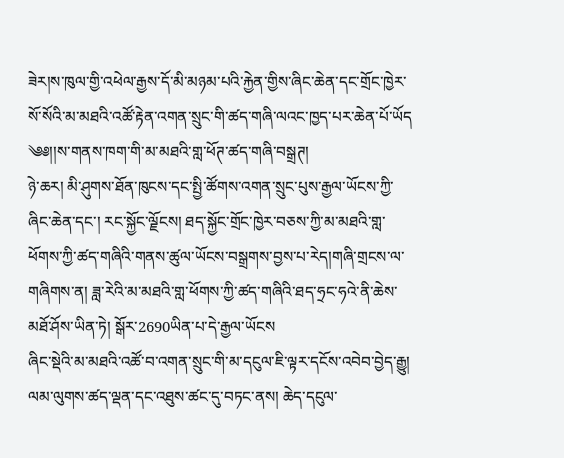ཟེར།ས་ཁུལ་གྱི་འཕེལ་རྒྱས་དོ་མི་མཉམ་པའི་རྐྱེན་གྱིས་ཞིང་ཆེན་དང་གྲོང་ཁྱེར་སོ་སོའི་མ་མཐའི་འཚོ་རྟེན་འགན་སྲུང་གི་ཚད་གཞི་ལའང་ཁྱད་པར་ཆེན་པོ་ཡོད
༄༅།།ས་གནས་ཁག་གི་མ་མཐའི་གླ་ཕོཊ་ཚད་གཞི་བསྒྲཊ།
ཉེ་ཆར། མི་ཤུགས་ཐོན་ཁུངས་དང་སྤྱི་ཚོགས་འགན་སྲུང་པུས་རྒྱལ་ཡོངས་ཀྱི་ཞིང་ཆེན་དང་། རང་སྐྱོང་ལྗོངས། ཐད་སྐྱོང་གྲོང་ཁྱེར་བཅས་ཀྱི་མ་མཐའི་གླ་ཕོགས་ཀྱི་ཚད་གཞིའི་གནས་ཚུལ་ཡོངས་བསྒྲགས་བྱས་པ་རེད།གཞི་གྲངས་ལ་གཞིགས་ན། ཟླ་རེའི་མ་མཐའི་གླ་ཕོགས་ཀྱི་ཚད་གཞིའི་ཐད་ཧྲང་ཧའེ་ནི་ཆེས་མཐོ་ཤོས་ཡིན་ཏེ། སྒོར་2690ཡིན་པ་དེ་རྒྱལ་ཡོངས
ཞིང་སྡེའི་མ་མཐའི་འཚོ་བ་འགན་སྲུང་གི་མ་དངུལ་ཇི་ལྟར་དངོས་འབེབ་བྱེད་རྒྱུ།
ལམ་ལུགས་ཚད་ལྡན་དང་འཐུས་ཚང་དུ་བཏང་ནས། ཆེད་དངུལ་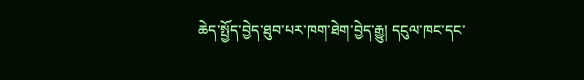ཆེད་སྤྱོད་བྱེད་ཐུབ་པར་ཁག་ཐེག་བྱེད་རྒྱུ། དངུལ་ཁང་དང་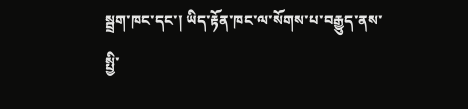སྦྲག་ཁང་དང་། ཡིད་རྟོན་ཁང་ལ་སོགས་པ་བརྒྱུད་ནས་སྤྱི་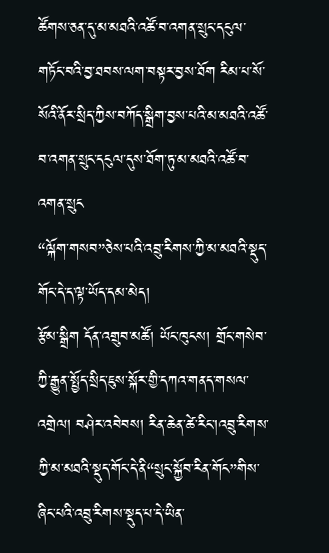ཚོགས་ཅན་དུ་མ་མཐའི་འཚོ་བ་འགན་སྲུང་དངུལ་གཏོང་བའི་བྱ་ཐབས་ལག་བསྟར་བྱས་ཐོག རིམ་པ་སོ་སོའི་ནོར་སྲིད་ཀྱིས་བཀོད་སྒྲིག་བྱས་པའི་མ་མཐའི་འཚོ་བ་འགན་སྲུང་དངུལ་དུས་ཐོག་ཏུ་མ་མཐའི་འཚོ་བ་འགན་སྲུང
“ལྐོག་གསབ”ཅེས་པའི་འབྲུ་རིགས་ཀྱི་མ་མཐའི་སྡུད་གོང་དེ་ད་ལྟ་ཡོད་དམ་མེད།
རྩོམ་སྒྲིག དོན་འགྲུབ་མཚོ། ཡོང་ཁུངས། གྲོང་གསེབ་ཀྱི་རྒྱུན་སྤྱོད་སྲིད་ཇུས་སྐོར་གྱི་དཀའ་གནད་གསལ་འགྲེལ། བཤེར་འབེབས། རིན་ཆེན་ཚེ་རིང་།འབྲུ་རིགས་ཀྱི་མ་མཐའི་སྡུད་གོང་དེ་ནི“སྲུང་སྐྱོབ་རིན་གོང”གིས་ཞིང་པའི་འབྲུ་རིགས་སྡུད་པ་དེ་ཡིན་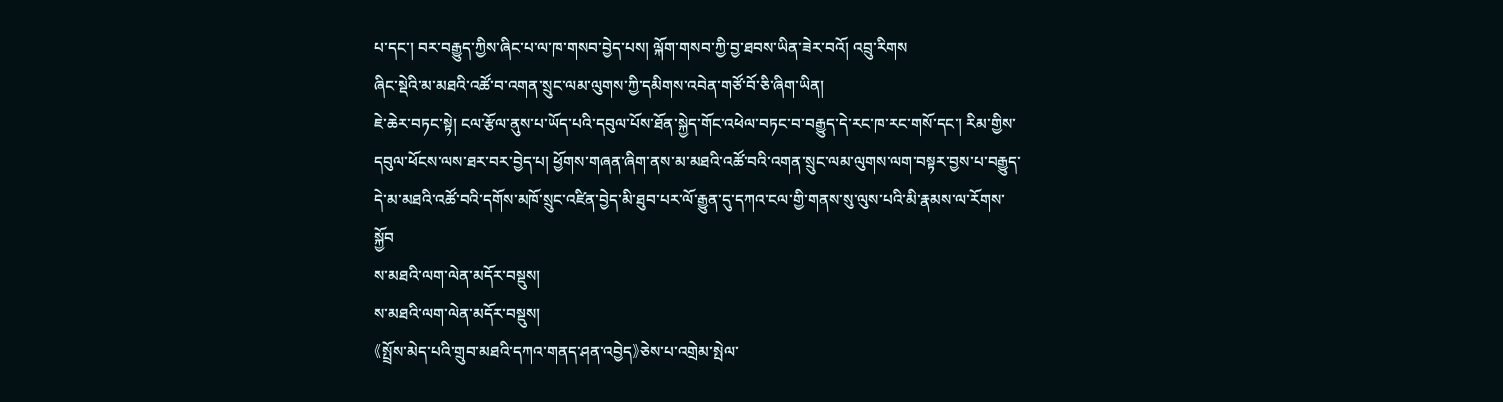པ་དང་། བར་བརྒྱུད་ཀྱིས་ཞིང་པ་ལ་ཁ་གསབ་བྱེད་པས། ལྐོག་གསབ་ཀྱི་བྱ་ཐབས་ཡིན་ཟེར་བའོ། འབྲུ་རིགས
ཞིང་སྡེའི་མ་མཐའི་འཚོ་བ་འགན་སྲུང་ལམ་ལུགས་ཀྱི་དམིགས་འབེན་གཙོ་བོ་ཅི་ཞིག་ཡིན།
ཇེ་ཆེར་བཏང་སྟེ། ངལ་རྩོལ་ནུས་པ་ཡོད་པའི་དབུལ་པོས་ཐོན་སྐྱེད་གོང་འཕེལ་བཏང་བ་བརྒྱུད་དེ་རང་ཁ་རང་གསོ་དང་། རིམ་གྱིས་དབུལ་ཕོངས་ལས་ཐར་བར་བྱེད་པ། ཕྱོགས་གཞན་ཞིག་ནས་མ་མཐའི་འཚོ་བའི་འགན་སྲུང་ལམ་ལུགས་ལག་བསྟར་བྱས་པ་བརྒྱུད་དེ་མ་མཐའི་འཚོ་བའི་དགོས་མཁོ་སྲུང་འཛིན་བྱེད་མི་ཐུབ་པར་ལོ་རྒྱུན་དུ་དཀའ་ངལ་གྱི་གནས་སུ་ལུས་པའི་མི་རྣམས་ལ་རོགས་སྐྱོབ
ས་མཐའི་ལག་ལེན་མདོར་བསྡུས།
ས་མཐའི་ལག་ལེན་མདོར་བསྡུས།
《སྤྲོས་མེད་པའི་གྲུབ་མཐའི་དཀའ་གནད་ཤན་འབྱེད》ཅེས་པ་འགྲེམ་སྤེལ་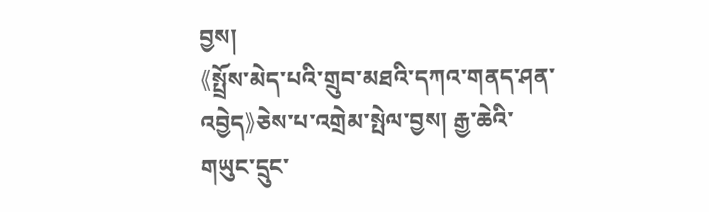བྱས།
《སྤྲོས་མེད་པའི་གྲུབ་མཐའི་དཀའ་གནད་ཤན་འབྱེད》ཅེས་པ་འགྲེམ་སྤེལ་བྱས། རྒྱ་ཆེའི་གཡུང་དྲུང་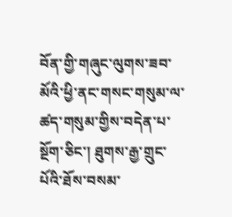བོན་གྱི་གཞུང་ལུགས་ཟབ་མོའི་ཕྱི་ནང་གསང་གསུམ་ལ་ཚད་གསུམ་གྱིས་བདེན་པ་སྔོག་ཅིང་། ཐུགས་རྒྱ་གྲུང་པོའི་ཐོས་བསམ་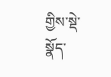གྱིས་སྡེ་སྣོད་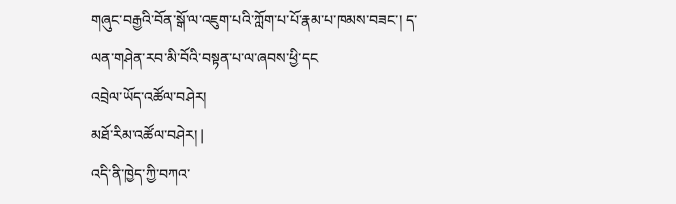གཞུང་བརྒྱའི་བོན་སྒོ་ལ་འཇུག་པའི་ཀློག་པ་པོ་རྣམ་པ་ཁམས་བཟང་། ད་ལན་གཤེན་རབ་མི་བོའི་བསྟན་པ་ལ་ཞབས་ཕྱི་དང
འབྲེལ་ཡོད་འཚོལ་བཤེར།
མཐོ་རིམ་འཚོལ་བཤེར། |
འདི་ནི་ཁྱེད་ཀྱི་བཀའ་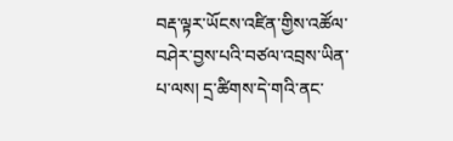བརྡ་ལྟར་ཡོངས་འཛིན་གྱིས་འཚོལ་བཤེར་བྱས་པའི་བཙལ་འབྲས་ཡིན་པ་ལས། དྲ་ཚིགས་དེ་གའི་ནང་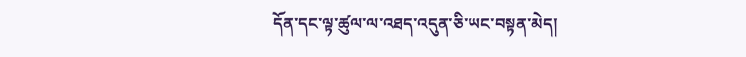དོན་དང་ལྟ་ཚུལ་ལ་འཐད་འདུན་ཅི་ཡང་བསྟན་མེད།